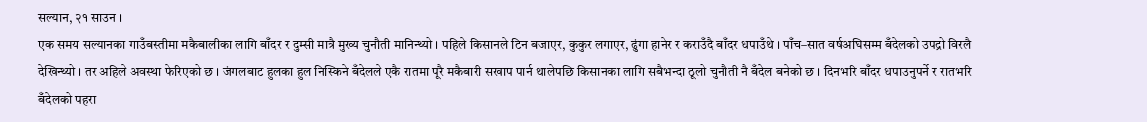सल्यान, २१ साउन ।
एक समय सल्यानका गाउँबस्तीमा मकैबालीका लागि बाँदर र दुम्सी मात्रै मुख्य चुनौती मानिन्थ्यो । पहिले किसानले टिन बजाएर, कुकुर लगाएर, ढुंगा हानेर र कराउँदै बाँदर धपाउँथे । पाँच–सात वर्षअघिसम्म बँदेलको उपद्रो विरलै देखिन्थ्यो । तर अहिले अवस्था फेरिएको छ । जंगलबाट हुलका हुल निस्किने बँदेलले एकै रातमा पूरै मकैबारी सखाप पार्न थालेपछि किसानका लागि सबैभन्दा ठूलो चुनौती नै बँदेल बनेको छ । दिनभरि बाँदर धपाउनुपर्ने र रातभरि बँदेलको पहरा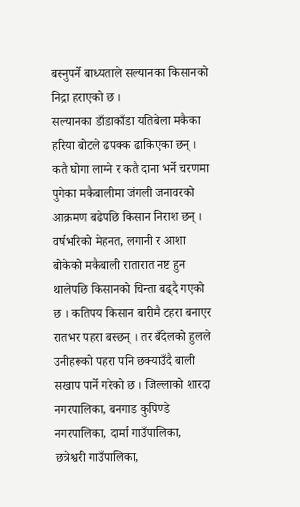बस्नुपर्ने बाध्यताले सल्यानका किसानको निद्रा हराएको छ ।
सल्यानका डाँडाकाँडा यतिबेला मकैका हरिया बोटले ढपक्क ढाकिएका छन् । कतै घोगा लाग्ने र कतै दाना भर्ने चरणमा पुगेका मकैबालीमा जंगली जनावरको आक्रमण बढेपछि किसान निराश छन् । वर्षभरिको मेहनत, लगानी र आशा बोकेको मकैबाली रातारात नष्ट हुन थालेपछि किसानको चिन्ता बढ्दै गएको छ । कतिपय किसान बारीमै टहरा बनाएर रातभर पहरा बस्छन् । तर बँदेलको हुलले उनीहरूको पहरा पनि छक्याउँदै बाली सखाप पार्ने गरेको छ । जिल्लाको शारदा नगरपालिका, बनगाड कुपिण्डे नगरपालिका, दार्मा गाउँपालिका, छत्रेश्वरी गाउँपालिका,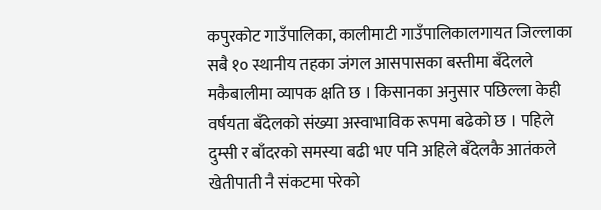कपुरकोट गाउँपालिका, कालीमाटी गाउँपालिकालगायत जिल्लाका सबै १० स्थानीय तहका जंगल आसपासका बस्तीमा बँदेलले मकैबालीमा व्यापक क्षति छ । किसानका अनुसार पछिल्ला केही वर्षयता बँदेलको संख्या अस्वाभाविक रूपमा बढेको छ । पहिले दुम्सी र बाँदरको समस्या बढी भए पनि अहिले बँदेलकै आतंकले खेतीपाती नै संकटमा परेको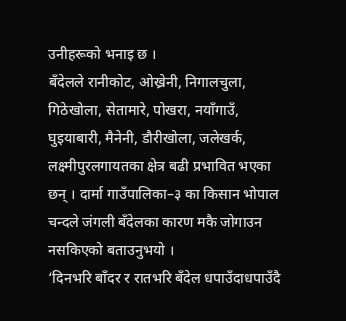उनीहरूको भनाइ छ ।
बँदेलले रानीकोट, ओख्रेनी, निगालचुला, गिठेखोला, सेतामारे, पोखरा, नयाँगाउँ, घुइयाबारी, मैनेनी, डौरीखोला, जलेखर्क, लक्ष्मीपुरलगायतका क्षेत्र बढी प्रभावित भएका छन् । दार्मा गाउँपालिका–३ का किसान भोपाल चन्दले जंगली बँदेलका कारण मकै जोगाउन नसकिएको बताउनुभयो ।
‘दिनभरि बाँदर र रातभरि बँदेल धपाउँदाधपाउँदै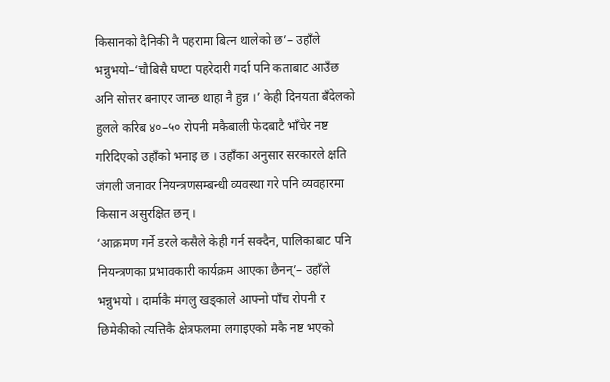किसानको दैनिकी नै पहरामा बित्न थालेको छ’– उहाँले भन्नुभयो–‘चौबिसै घण्टा पहरेदारी गर्दा पनि कताबाट आउँछ अनि सोत्तर बनाएर जान्छ थाहा नै हुन्न ।’ केही दिनयता बँदेलको हुलले करिब ४०–५० रोपनी मकैबाली फेदबाटै भाँचेर नष्ट गरिदिएको उहाँको भनाइ छ । उहाँका अनुसार सरकारले क्षति जंगली जनावर नियन्त्रणसम्बन्धी व्यवस्था गरे पनि व्यवहारमा किसान असुरक्षित छन् ।
‘आक्रमण गर्ने डरले कसैले केही गर्न सक्दैन, पालिकाबाट पनि नियन्त्रणका प्रभावकारी कार्यक्रम आएका छैनन्’– उहाँले भन्नुभयो । दार्माकै मंगलु खड्काले आफ्नो पाँच रोपनी र छिमेकीको त्यत्तिकै क्षेत्रफलमा लगाइएको मकै नष्ट भएको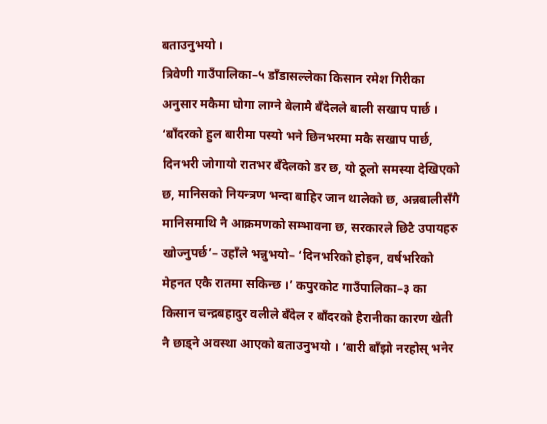बताउनुभयो ।
त्रिवेणी गाउँपालिका–५ डाँडासल्लेका किसान रमेश गिरीका अनुसार मकैमा घोगा लाग्ने बेलामै बँदेलले बाली सखाप पार्छ । ‘बाँदरको हुल बारीमा पस्यो भने छिनभरमा मकै सखाप पार्छ, दिनभरी जोगायो रातभर बँदेलको डर छ, यो ठूलो समस्या देखिएको छ, मानिसको नियन्त्रण भन्दा बाहिर जान थालेको छ, अन्नबालीसँगै मानिसमाथि नै आक्रमणको सम्भावना छ, सरकारले छिटै उपायहरु खोज्नुपर्छ’– उहाँले भन्नुभयो– ‘दिनभरिको होइन, वर्षभरिको मेहनत एकै रातमा सकिन्छ ।’ कपुरकोट गाउँपालिका–३ का किसान चन्द्रबहादुर वलीले बँदेल र बाँदरको हैरानीका कारण खेती नै छाड्ने अवस्था आएको बताउनुभयो । ‘बारी बाँझो नरहोस् भनेर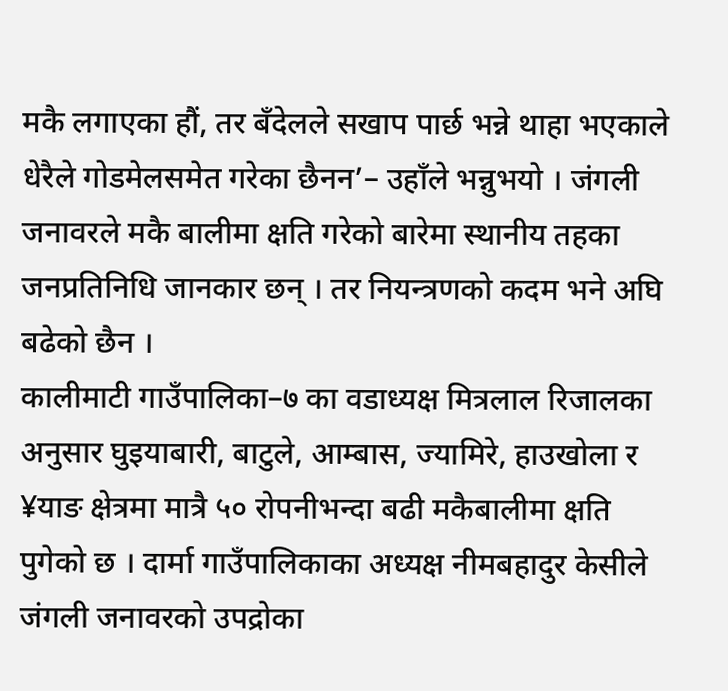मकै लगाएका हौं, तर बँदेलले सखाप पार्छ भन्ने थाहा भएकाले धेरैले गोडमेलसमेत गरेका छैनन’– उहाँले भन्नुभयो । जंगली जनावरले मकै बालीमा क्षति गरेको बारेमा स्थानीय तहका जनप्रतिनिधि जानकार छन् । तर नियन्त्रणको कदम भने अघि बढेको छैन ।
कालीमाटी गाउँपालिका–७ का वडाध्यक्ष मित्रलाल रिजालका अनुसार घुइयाबारी, बाटुले, आम्बास, ज्यामिरे, हाउखोला र ¥याङ क्षेत्रमा मात्रै ५० रोपनीभन्दा बढी मकैबालीमा क्षति पुगेको छ । दार्मा गाउँपालिकाका अध्यक्ष नीमबहादुर केसीले जंगली जनावरको उपद्रोका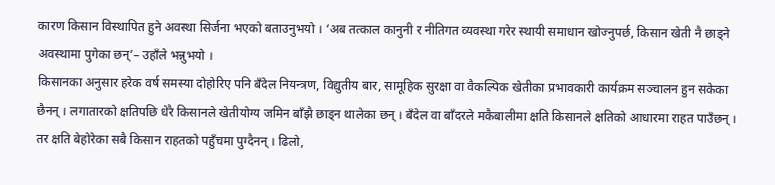कारण किसान विस्थापित हुने अवस्था सिर्जना भएको बताउनुभयो । ‘अब तत्काल कानुनी र नीतिगत व्यवस्था गरेर स्थायी समाधान खोज्नुपर्छ, किसान खेती नै छाड्ने अवस्थामा पुगेका छन्’– उहाँले भन्नुभयो ।
किसानका अनुसार हरेक वर्ष समस्या दोहोरिए पनि बँदेल नियन्त्रण, विद्युतीय बार, सामूहिक सुरक्षा वा वैकल्पिक खेतीका प्रभावकारी कार्यक्रम सञ्चालन हुन सकेका छैनन् । लगातारको क्षतिपछि धेरै किसानले खेतीयोग्य जमिन बाँझै छाड्न थालेका छन् । बँदेल वा बाँदरले मकैबालीमा क्षति किसानले क्षतिको आधारमा राहत पाउँछन् । तर क्षति बेहोरेका सबै किसान राहतको पहुँचमा पुग्दैनन् । ढिलो,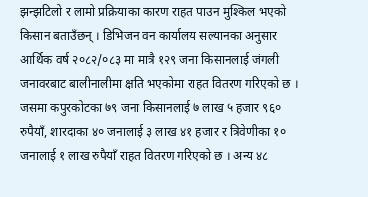झन्झटिलो र लामो प्रक्रियाका कारण राहत पाउन मुश्किल भएको किसान बताउँछन् । डिभिजन वन कार्यालय सल्यानका अनुसार आर्थिक वर्ष २०८२/०८३ मा मात्रै १२९ जना किसानलाई जंगली जनावरबाट बालीनालीमा क्षति भएकोमा राहत वितरण गरिएको छ । जसमा कपुरकोटका ७९ जना किसानलाई ७ लाख ५ हजार ९६० रुपैयाँ, शारदाका ४० जनालाई ३ लाख ४१ हजार र त्रिवेणीका १० जनालाई १ लाख रुपैयाँ राहत वितरण गरिएको छ । अन्य ४८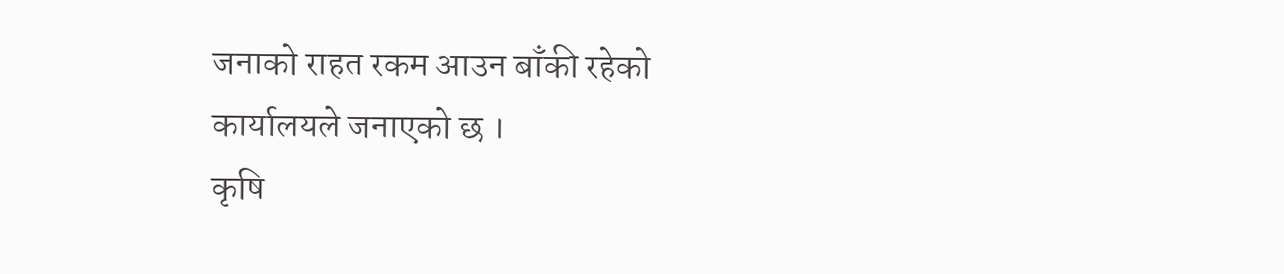जनाको राहत रकम आउन बाँकी रहेको कार्यालयले जनाएको छ ।
कृषि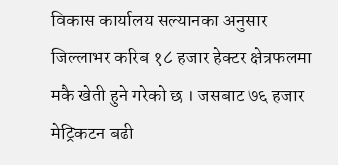विकास कार्यालय सल्यानका अनुसार जिल्लाभर करिब १८ हजार हेक्टर क्षेत्रफलमा मकै खेती हुने गरेको छ । जसबाट ७६ हजार मेट्रिकटन बढी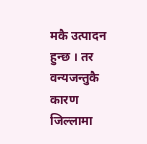मकै उत्पादन हुन्छ । तर वन्यजन्तुकै कारण जिल्लामा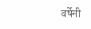वर्षेनी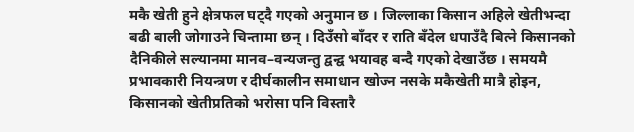मकै खेती हुने क्षेत्रफल घट्दै गएको अनुमान छ । जिल्लाका किसान अहिले खेतीभन्दा बढी बाली जोगाउने चिन्तामा छन् । दिउँसो बाँदर र राति बँदेल धपाउँदै बित्ने किसानको दैनिकीले सल्यानमा मानव–वन्यजन्तु द्वन्द्व भयावह बन्दै गएको देखाउँछ । समयमै प्रभावकारी नियन्त्रण र दीर्घकालीन समाधान खोज्न नसके मकैखेती मात्रै होइन, किसानको खेतीप्रतिको भरोसा पनि विस्तारै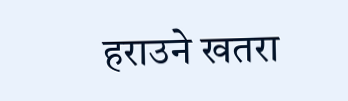हराउने खतरा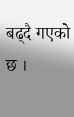बढ्दै गएको छ ।